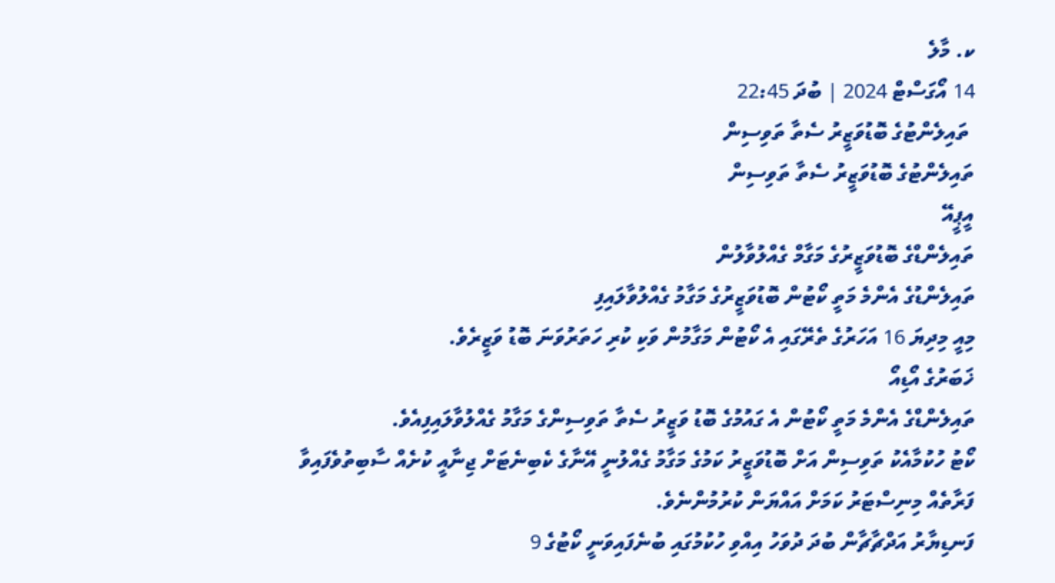ކ. މާލެ
14 އޯގަސްޓް 2024 | ބުދަ 22:45
 ތައިލެންޓުގެ ބޮޑުވަޒީރު ސެތާ ތަވިސިން
ތައިލެންޓުގެ ބޮޑުވަޒީރު ސެތާ ތަވިސިން
އީޕީއޭ
ތައިލެންޑްގެ ބޮޑުވަޒީރުގެ މަގާމް ގެއްލުވާލުން
ތައިލެންޑުގެ އެންމެ މަތީ ކޯޓުން ބޮޑުވަޒީރުގެ މަގާމު ގެއްލުވާލައިފި
މިއީ މިދިޔަ 16 އަހަރުގެ ތެރޭގައި އެ ކޯޓުން މަގާމުން ވަކި ކުރި ހަތަރުވަނަ ބޮޑު ވަޒީރެވެ.
ޚަބަރުގެ އޯޑިއޯ
ތައިލެންޑްގެ އެންމެ މަތީ ކޯޓުން އެ ގައުމުގެ ބޮޑު ވަޒީރު ސެތާ ތަވިސިންގެ މަގާމު ގެއްލުވާލައިފިއެވެ.
ކޯޓު ހުކުމާއެކު ތަވިސިން އަށް ބޮޑުވަޒީރު ކަމުގެ މަގާމު ގެއްލުނީ އޭނާގެ ކެބިނެޓަށް ޖިނާއީ ކުށެއް ސާބިތުވެފައިވާ ފަރާތެއް މިނިސްޓަރު ކަމަށް އައްޔަން ކުރުމުންނެވެ.
ފަނޑިޔާރު އަދްޗާޗާން ބުދަ ދުވަހު އިއްވި ހުކުމުގައި ބުނެފައިވަނީ ކޯޓުގެ 9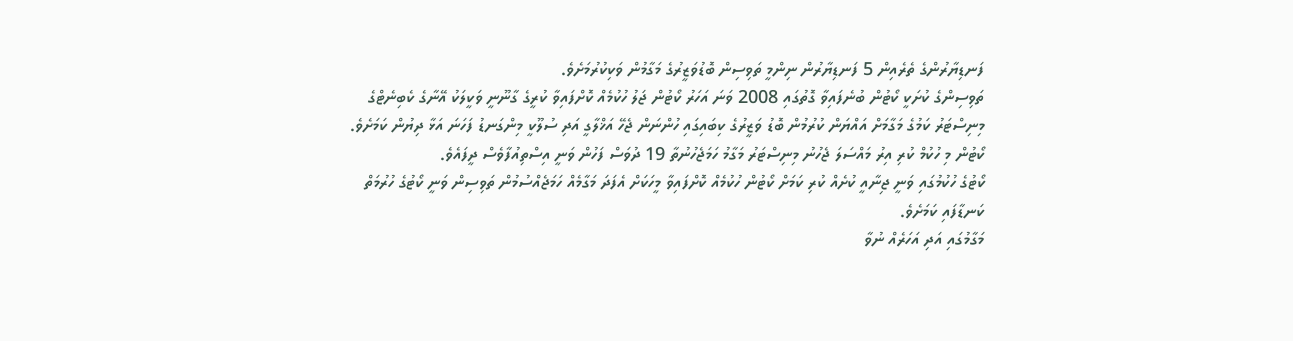ފަނޑިޔާރުންގެ ތެރެއިން 5 ފަނޑިޔާރުން ނިންމީ ތަވިސިން ބޮޑުވަޒީރުގެ މަގާމުން ވަކިކުރުމަށެވެ.
ތަވިސިންގެ ކުށަކީ ކޯޓުން ބުނެފައިވާ ގޮތުގައި 2008 ވަނަ އަހަރު ކޯޓުން ޖަލު ހުކުމެއް ކޮށްފައިވާ ކުރީގެ ގާނޫނީ ވަކީލަކު އޭނާގެ ކެބިނެޓްގެ މިނިސްޓަރު ކަމުގެ މަގާމަށް އައްޔަން ކުރުމުން ބޮޑު ވަޒީރުގެ ކިބައިގައި ހުންނަން ޖެހޭ އަޚްލާގީ އަދި ސުލޫކީ މިންގަނޑު ފަހަނަ އަޅާ ދިޔުން ކަމަށެވެ.
ކޯޓުން މި ހުކުމް ކުރި އިރު މައްސަލަ ޖެހުނު މިނިސްޓަރު މަގާމު ހަމަޖެހުނުތާ 19 ދުވަސް ފަހުން ވަނީ އިސްތިއުފާވެސް ދީފައެވެ.
ކޯޓުގެ ހުކުމުގައި ވަނީ ޖިނާއީ ކުށެއް ކުރި ކަމަށް ކޯޓުން ހުކުމެއް ކޮށްފައިވާ މީހަކަށް އެފަދަ މަގާމެއް ހަމަޖެއްސުމުން ތަވިސިން ވަނީ ކޯޓުގެ ހުރުމަތް ކަނޑާފައި ކަމަށެވެ.
މަގާމުގައި އަދި އަހަރެއް ނުވާ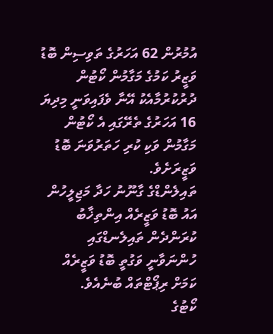އުމުރުން 62 އަހަރުގެ ތަވިސިން ބޮޑު ވަޒީރު ކަމުގެ މަގާމުން ކޯޓުން ދުރުކުރުމާއެކު އޭނާ ވެފައިވަނީ މިދިޔަ 16 އަހަރުގެ ތެރޭގައި އެ ކޯޓުން މަގާމުން ވަކި ކުރި ހަތަރުވަނަ ބޮޑު ވަޒީރަށެވެ.
ތައިލެންޑްގެ ގާނޫނު ހަދާ މަޖިލީހުން އައު ބޮޑު ވަޒީރެއް އިންތިޚާބު ކުރަންދެން ތައިލެނޑްގައި ހުންނަވާނީ ވަގުތީ ބޮޑު ވަޒީރެއް ކަމަށް ރިޕޯޓްތައް ބުނެއެވެ.
ކޯޓުގެ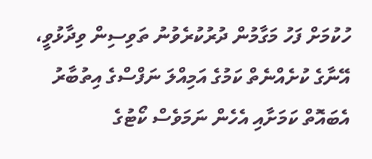ހުކުމަށް ފަހު މަގާމުން ދުރުކުރެވުނު ތަވިސިން ވިދާޅުވީ، އޭނާގެ ކުށެއްނެތް ކަމުގެ އަމިއްލަ ނަފްސްގެ އިތުބާރު އެބައޮތް ކަމަށާއި އެހެން ނަމަވެސް ކޯޓުގެ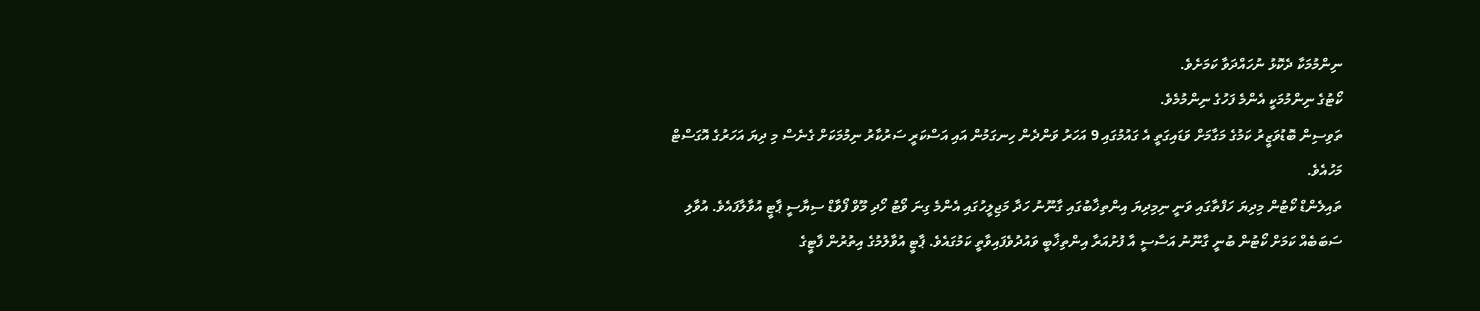ނިންމުމަކާ ދެކޮޅު ނުހައްދަވާ ކަމަށެވެ.
ކޯޓުގެ ނިންމުމަކީ އެންމެ ފަހުގެ ނިންމުމެވެ.
ތަވިސިން ބޮޑުވަޒީރު ކަމުގެ މަގާމަށް ވަޑައިގަތީ އެ ގައުމުގައި 9 އަހަރު ވަންދެން ހިނގަމުން އައި އަސްކަރީ ސަރުކާރު ނިމުމަކަށް ގެނެސް މި ދިޔަ އަހަރުގެ އޮގަސްޓް މަހުއެވެ.
ތައިލެންޑް ކޯޓުން މިދިޔަ ހަފްތާގައި ވަނީ ނިމިދިޔަ އިންތިޚާބުގައި ގާނޫނު ހަދާ މަޖިލީހުގައި އެންމެ ގިނަ ވޯޓު ހޯދި މޫވް ފޯވާޑް ސިޔާސީ ޕާޓީ އުވާލާފައެވެ. އުވާލި ސަބަބެއް ކަމަށް ކޯޓުން ބުނީ ގާނޫނު އަސާސީ އާ ފުށުއަރާ އިންތިޚާބީ ވައުދުވެފައިވާތީ ކަމުގައެވެ. ޕާޓީ އުވާލުމުގެ އިތުރުން ފާޓީގެ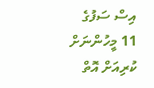އިސް ސަފުގެ 11 މީހުންނަށް ކުރިއަށް އޮތް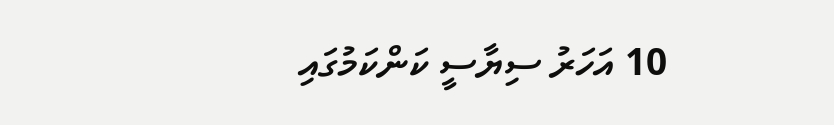10 އަހަރު ސިޔާސީ ކަންކަމުގައި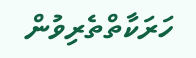ހަރަކާތްތެރިވުން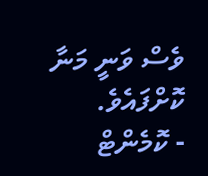ވެސް ވަނީ މަނާ ކޮށްފައެވެ.
- ކޮމެންޓް